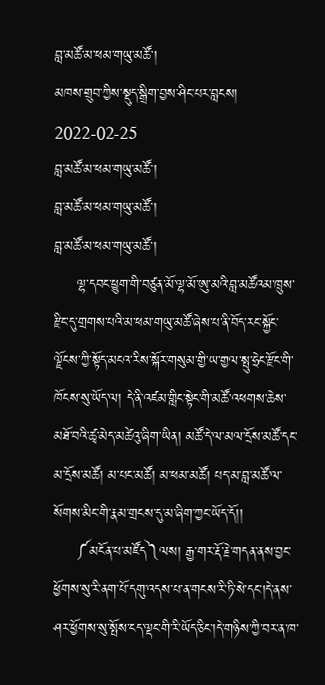བླ་མཚོ་མ་ཕམ་གཡུ་མཚོ་།
མཁས་གྲུབ་ཀྱིས་སྡུད་སྒྲིག་བྱས་ཤིང་པར་བླངས།        2022-02-25
བླ་མཚོ་མ་ཕམ་གཡུ་མཚོ་།
བླ་མཚོ་མ་ཕམ་གཡུ་མཚོ་།
བླ་མཚོ་མ་ཕམ་གཡུ་མཚོ་།
     ལྷ་དབང་ཕྱུག་གི་བཙུན་མོ་ལྷ་མོ་ཨུ་མའི་བླ་མཚོའམ་ཁྲུས་རྫིང་དུ་གྲགས་པའི་མ་ཕམ་གཡུ་མཚོ་ཞེས་པ་ནི་བོད་རང་སྐྱོང་ལྗོངས་ཀྱི་སྟོད་མངའ་རིས་སྐོར་གསུམ་གྱི་ཡ་གྱལ་སྤུ་ཧྲེང་རྫོང་གི་ཁོངས་སུ་ཡོད་ལ། དེ་ནི་འཛམ་གླིང་སྟེང་གི་མཚོ་འཕགས་ཆེས་མཐོ་བའི་ཚྭ་མེད་མཚེའུ་ཞིག་ཡིན། མཚོ་དེ་ལ་མལ་དྲོས་མཚོ་དང་མ་དྲོས་མཚོ། མ་པང་མཚོ། མ་ཕམ་མཚོ། པད་མ་བླ་མཚོ་ལ་སོགས་མིང་གི་རྣམ་གྲངས་དུ་མ་ཞིག་ཀྱང་ཡོད་དོ།།
     ༼མངོན་པ་མཛོད༽ལས། རྒྱ་གར་རྡོ་རྗེ་གདན་ནས་བྱང་ཕྱོགས་སུ་རི་ནག་པོ་དགུ་འདས་པ་ན་གངས་རི་ཏི་སེ་དང་།དེ་ནས་ཤར་ཕྱོགས་སུ་སྤོས་ངད་ལྡང་གི་རི་ཡོད་ཅིང་།དེ་གཉིས་ཀྱི་བར་ན་ཁ་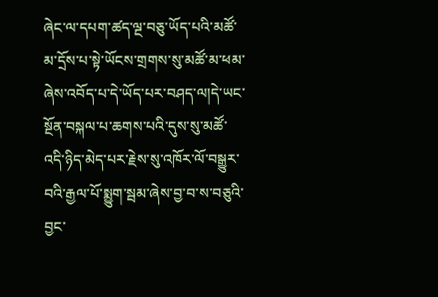ཞེང་ལ་དཔག་ཚད་ལྔ་བཅུ་ཡོད་པའི་མཚོ་མ་དྲོས་པ་སྟེ་ཡོངས་གྲགས་སུ་མཚོ་མ་ཕམ་ཞེས་འབོད་པ་དེ་ཡོད་པར་བཤད་ལ།དེ་ཡང་སྔོན་བསྐལ་པ་ཆགས་པའི་དུས་སུ་མཚོ་འདི་ཉིད་མེད་པར་རྗེས་སུ་འཁོར་ལོ་བསྒྱུར་བའི་རྒྱལ་པོ་སྨྱུག་སྦམ་ཞེས་བྱ་བ་ས་བཅུའི་བྱང་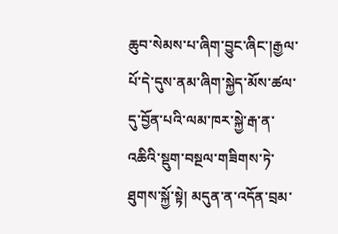ཆུབ་སེམས་པ་ཞིག་བྱུང་ཞིང་།རྒྱལ་པོ་དེ་དུས་ནམ་ཞིག་སྐྱེད་མོས་ཚལ་དུ་བྱོན་པའི་ལམ་ཁར་སྐྱེ་རྒ་ན་འཆིའི་སྡུག་བསྔལ་གཟིགས་ཏེ་ཐུགས་སྐྱོ་སྟེ། མདུན་ན་འདོན་བྲམ་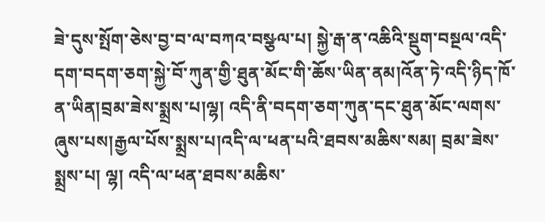ཟེ་དུས་སྤོག་ཅེས་བྱ་བ་ལ་བཀའ་བསྩལ་པ། སྐྱེ་རྒ་ན་འཆིའི་སྡུག་བསྔལ་འདི་དག་བདག་ཅག་སྐྱེ་བོ་ཀུན་གྱི་ཐུན་མོང་གི་ཆོས་ཡིན་ནམ།འོན་ཏེ་འདི་ཉིད་ཁོ་ན་ཡིན།བྲམ་ཟེས་སྨྲས་པ།ལྷ། འདི་ནི་བདག་ཅག་ཀུན་དང་ཐུན་མོང་ལགས་ཞུས་པས།རྒྱལ་པོས་སྨྲས་པ།འདི་ལ་ཕན་པའི་ཐབས་མཆིས་སམ། བྲམ་ཟེས་སྨྲས་པ། ལྷ། འདི་ལ་ཕན་ཐབས་མཆིས་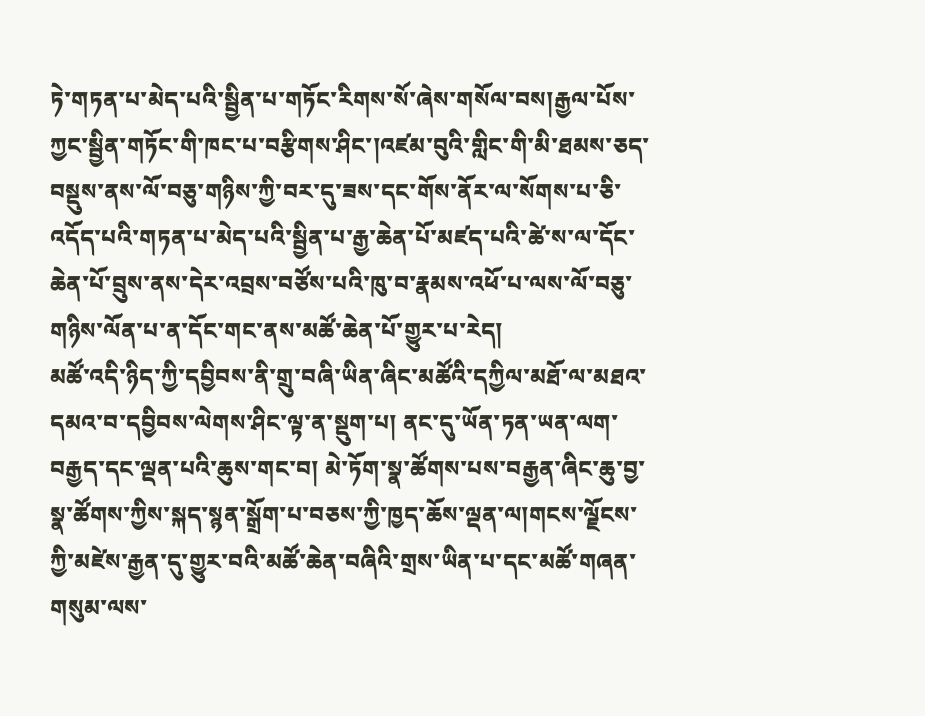ཏེ་གཏན་པ་མེད་པའི་སྦྱིན་པ་གཏོང་རིགས་སོ་ཞེས་གསོལ་བས།རྒྱལ་པོས་ཀྱང་སྦྱིན་གཏོང་གི་ཁང་པ་བརྩིགས་ཤིང་།འཛམ་བུའི་གླིང་གི་མི་ཐམས་ཅད་བསྡུས་ནས་ལོ་བཅུ་གཉིས་ཀྱི་བར་དུ་ཟས་དང་གོས་ནོར་ལ་སོགས་པ་ཅི་འདོད་པའི་གཏན་པ་མེད་པའི་སྦྱིན་པ་རྒྱ་ཆེན་པོ་མཛད་པའི་ཚེ་ས་ལ་དོང་ཆེན་པོ་བྲུས་ནས་དེར་འབྲས་བཙོས་པའི་ཁུ་བ་རྣམས་འཕོ་པ་ལས་ལོ་བཅུ་གཉིས་ལོན་པ་ན་དོང་གང་ནས་མཚོ་ཆེན་པོ་གྱུར་པ་རེད།
མཚོ་འདི་ཉིད་ཀྱི་དབྱིབས་ནི་གྲུ་བཞི་ཡིན་ཞིང་མཚོའི་དཀྱིལ་མཐོ་ལ་མཐའ་དམའ་བ་དབྱིབས་ལེགས་ཤིང་ལྟ་ན་སྡུག་པ། ནང་དུ་ཡོན་ཏན་ཡན་ལག་བརྒྱད་དང་ལྡན་པའི་ཆུས་གང་བ། མེ་ཏོག་སྣ་ཚོགས་པས་བརྒྱན་ཞིང་ཆུ་བྱ་སྣ་ཚོགས་ཀྱིས་སྐད་སྙན་སྒྲོག་པ་བཅས་ཀྱི་ཁྱད་ཆོས་ལྡན་ལ།གངས་ལྗོངས་ཀྱི་མཛེས་རྒྱན་དུ་གྱུར་བའི་མཚོ་ཆེན་བཞིའི་གྲས་ཡིན་པ་དང་མཚོ་གཞན་གསུམ་ལས་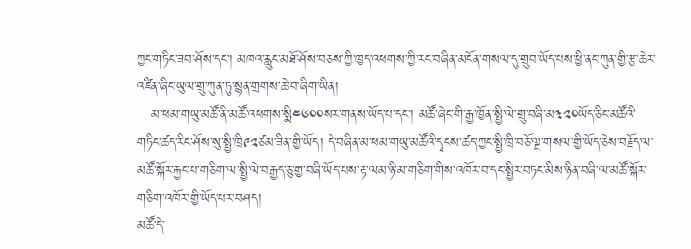ཀྱང་གཏིང་ཟབ་ཤོས་དང་། མཁའ་རླུང་མཐོ་ཤོས་བཅས་ཀྱི་ཁྱད་འཕགས་ཀྱི་རང་བཞིན་མངོན་གསལ་དུ་གྲུབ་ཡོད་པས་ཕྱི་ནང་ཀུན་གྱི་རྩ་ཆེར་འཛིན་ཞིང་ཡུལ་གྲུ་ཀུན་ཏུ་སྙན་གྲགས་ཆེ་བ་ཞིག་ཡིན།
   མ་ཕམ་གཡུ་མཚོ་ནི་མཚོ་འཕགས་སྨི༤༦༠༠སར་གནས་ཡོད་པ་དང་། མཚོ་ཞེང་གི་རྒྱ་ཁྱོན་སྤྱི་ལེ་གྲུ་བཞི་མ༣༢༠ཡོད་ཅིང་མཚོའི་གཏིང་ཚད་རིང་ཤོས་སུ་སྤྱི་ཁྲི༩༢ཙམ་ཟིན་གྱི་ཡོད། དེ་བཞིན་མ་ཕམ་གཡུ་མཚོའི་དྭངས་ཚད་ཀྱང་སྤྱི་ཁྲི་བཅོ་ལྔ་གསལ་གྱི་ཡོད་ཅེས་བརྗོད་ལ་མཚོ་སྐོར་རྐྱང་པ་གཅིག་ལ་སྤྱི་ལེ་བརྒྱད་ཅུ་གྱ་བཞི་ཡོད་པས་རྟ་ལམ་ཉི་མ་གཅིག་གིས་འཁོར་བ་དང་སྤྱིར་བཏང་མིས་ཉིན་བཞི་ལ་མཚོ་སྐོར་གཅིག་འཁོར་གྱི་ཡོད་པར་བཤད།
མཚོ་དེ་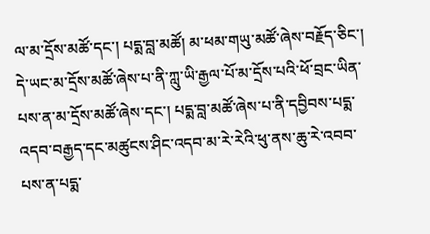ལ་མ་དྲོས་མཚོ་དང་། པདྨ་བླ་མཚོ། མ་ཕམ་གཡུ་མཚོ་ཞེས་བརྗོད་ཅིང་། དེ་ཡང་མ་དྲོས་མཚོ་ཞེས་པ་ནི་ཀླུ་ཡི་རྒྱལ་པོ་མ་དྲོས་པའི་ཕོ་བྲང་ཡིན་པས་ན་མ་དྲོས་མཚོ་ཞེས་དང་། པདྨ་བླ་མཚོ་ཞེས་པ་ནི་དབྱིབས་པདྨ་འདབ་བརྒྱད་དང་མཚུངས་ཤིང་འདབ་མ་རེ་རེའི་ཕུ་ནས་ཆུ་རེ་འབབ་པས་ན་པདྨ་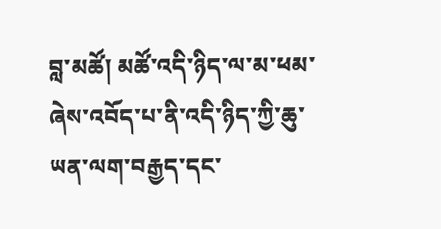བླ་མཚོ། མཚོ་འདི་ཉིད་ལ་མ་ཕམ་ཞེས་འབོད་པ་ནི་འདི་ཉིད་ཀྱི་ཆུ་ཡན་ལག་བརྒྱད་དང་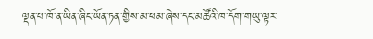ལྡན་པ་ཁོ་ན་ཡིན་ཞིང་ཡོན་ཏན་གྱིས་མ་ཕམ་ཞེས་དང་མཚོའི་ཁ་དོག་གཡུ་ལྟར་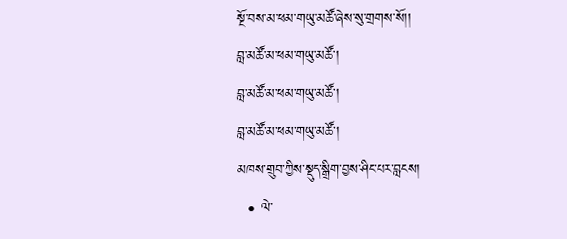སྔོ་བས་མ་ཕམ་གཡུ་མཚོ་ཞེས་སུ་གྲགས་སོ།།
བླ་མཚོ་མ་ཕམ་གཡུ་མཚོ་།
བླ་མཚོ་མ་ཕམ་གཡུ་མཚོ་།
བླ་མཚོ་མ་ཕམ་གཡུ་མཚོ་།
མཁས་གྲུབ་ཀྱིས་སྡུད་སྒྲིག་བྱས་ཤིང་པར་བླངས།
  • ལེ་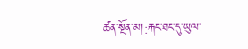ཚན་སྔོན་མ།:རྐང་ཐང་དུ་ཡུལ་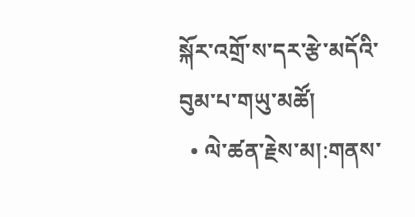སྐོར་འགྲོ་ས་དར་རྩེ་མདོའི་བུམ་པ་གཡུ་མཚོ།
  • ལེ་ཚན་རྗེས་མ།:གནས་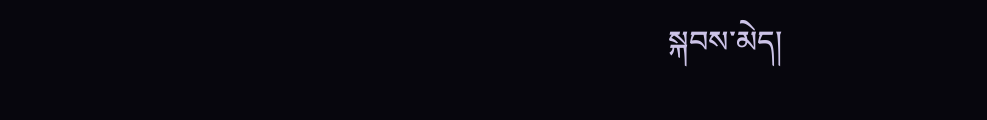སྐབས་མེད།